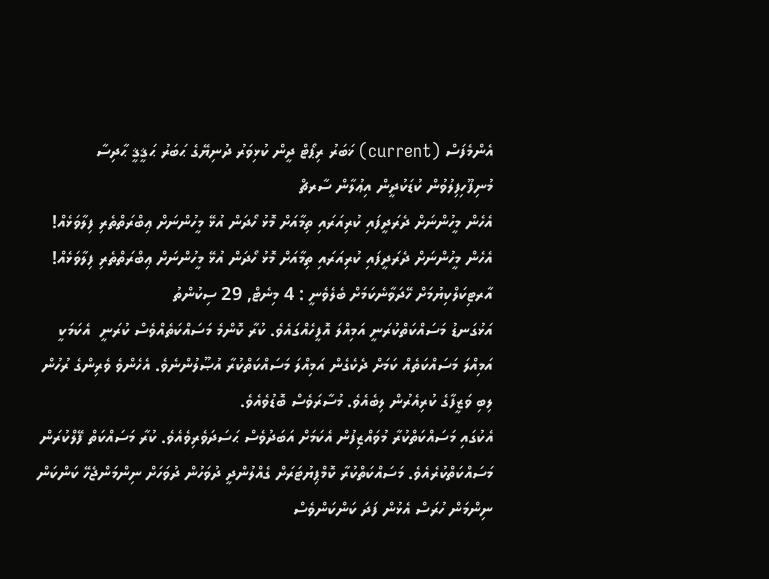އެންމެފަސް (current) ޚަބަރު ރިޕޯޓް ދީން ކުޅިވަރު ދުނިޔޭގެ ޙަބަރު ޙަޤީޤީ ޙާދިސާ މުނިފޫހިފިލުވުން ކުޑަކުދީން އިޢުލާން ސާރޗް
އެހެން މީހުންނަށް ދެރަދީފައި ކުރިއަރައި ތިމާއަށް މޮޅު ހޯދަން އުޅޭ މީހުންނަށް ޢިބްރަތްތެރި ފިލާވަޅެއް!
އެހެން މީހުންނަށް ދެރަދީފައި ކުރިއަރައި ތިމާއަށް މޮޅު ހޯދަން އުޅޭ މީހުންނަށް ޢިބްރަތްތެރި ފިލާވަޅެއް!
އާރޓިކަލްކިޔުމަށް ހޭދަވާނެކަމަށް ބެލެވެނީ : 4 މިނެޓް, 29 ސިކުންތު
އަޅުގަނޑު މަސައްކަތްކުރަނީ އަމިއްލަ އޮފީހެއްގައެވެ. ކުރާ ކޮންމެ މަސައްކަތެއްވެސް ކުރަނީ  އެކަމަކީ އަމިއްލަ މަސައްކަތެއް ކަމަށް ދެކެގެން އަމިއްލަ މަސައްކަތްކުރާ އުޞޫލުންނެވެ. އެހެންވެ ވެރިންގެ ރުހުން ލިބި ވަޒީފާގެ ކުރިއެރުން ލިބެއެވެ. މުސާރަވެސް ބޮޑުވެއެވެ.
އެކުގައި މަސައްކަތްކުރާ މުވައްޒިފުން އެކަމަށް އަބަދުވެސް ޙަސަދަވެރިވެއެވެ. ކުރާ މަސައްކަތް ފޭލްކުރަން މަސައްކަތްކުރެއެވެ. މަސައްކަތްކުރާ ކޮމްޕިޔުޓަރަށް ގެއްލުންދީ ދުވަހުން ދުވަހަށް ނިންމަންޖެހޭ ކަންކަން ނިންމަން ހުރަސް އެޅުން ފަދަ ކަންކަންވެސް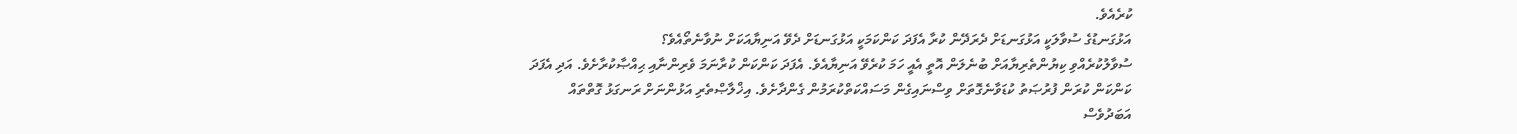ކުރެއެވެ.
އަޅުގަނޑުގެ ސުވާލަކީ އަޅުގަނޑަށް ދެރަދޭން ކުރާ އެފަދަ ކަންކަމަކީ އަޅުގަނޑަށް ދެވޭ އަނިޔާއަކަށް ނުވާނެތޯއެވެ؟
ސުވާލުކުރެއްވި ކިޔުންތެރިޔާއަށް ބުނެލަން އޮތީ އެއީ ހަމަ ކުރެވޭ އަނިޔާއެވެ. އެފަދަ ކަންކަން ކުރާނަމަ ވެރިންނާއި ޙިއްޞާކުރާށެވެ. އަދި އެފަދަ ކަންކަން ކުރަން ފުރުޞަތު ކުޑަވާނެގޮތަށް ވިސްނައިގެން މަސައްކަތްކުރަމުން ގެންދާށެވެ. އިޚްލާޞްތެރި އަޅުންނަށް ރަނގަޅު ގޮތްތައް އަބަދުވެސް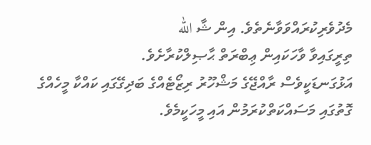މެދުވެރިކުރައްވަވާނެތެވެ. އިން ޝާ الله
ތިރީގައިވާ ވާހަކައިން ޢިބްރަތް ޙާޞިލްކުރާށެވެ.
އަޅުގަނޑަކީވެސް ރާއްޖޭގެ މަޝްހޫރު ރިޒޯޓެއްގެ ބަދިގޭގައި ކައްކާ މީހެއްގެ ގޮތުގައި މަސައްކަތްކުރަމުން އައި މީހަކީމެވެ.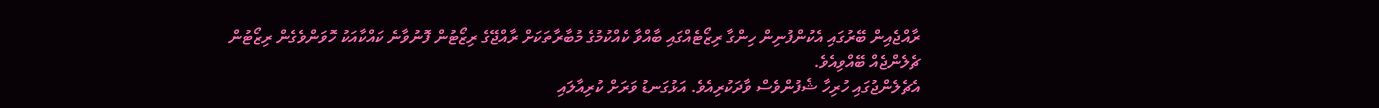ރާއްޖެއިން ބޭރުގައި އެކުންފުނިން ހިންގާ ރިޒޯޓެއްގައި ބާއްވާ ކެއްކުމުގެ މުބާރާތަކަށް ރާއްޖޭގެ ރިޒޯޓުން ފޮނުވާނެ ކައްކާއަކު ހޮވަންވެގެން ރިޒޯޓުން ޗެލެންޖެއް ބޭއްވިއެވެ.
އެޗެލެންޖުގައި ހުރިހާ ޝެފުންވެސް ވާދަކުރިއެވެ. އަޅުގަނޑު ވަރަށް ކުރިއާލައި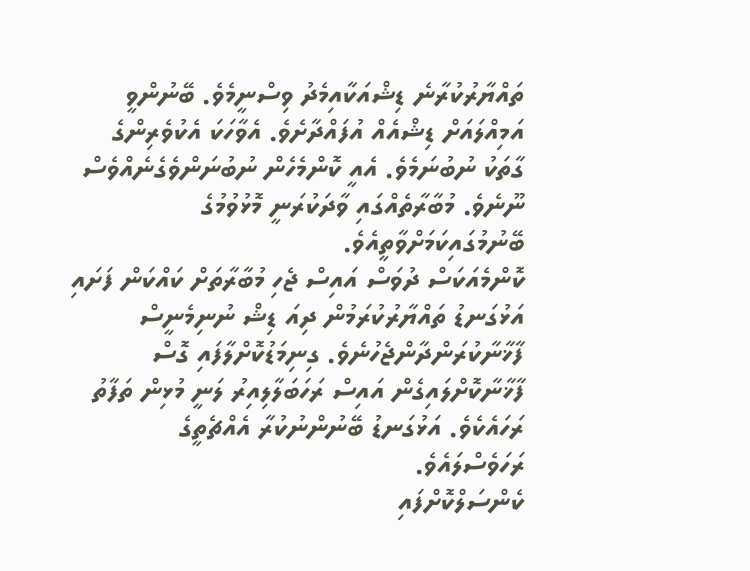ތައްޔާރުކުރާނެ ޑިޝްއަކާއިމެދު ވިސްނީމެވެ. ބޭނުންވީ އަމިއްލައަށް ޑިޝްއެއް އުފައްދާށެވެ. އެވާހަކަ އެކުވެރިންގެ ގާތަކު ނުބުނަމެވެ. އެއީ ކޮންމެހެން ނުބުނަންވެގެނެއްވެސް ނޫނެވެ. މުބާރާތެއްގައި ވާދަކުރަނީ މޮޅުވުމުގެ ބޭނުމުގައިކަމަށްވާތީއެވެ.
ކޮންމެއަކަސް ދުވަސް އައިސް ޖެހި މުބާރާތަށް ކައްކަން ފަށައި އަޅުގަނޑު ތައްޔާރުކުރަމުން ދިއަ ޑިޝް ނުނިމެނީސް ފާޚާނާކުރަންދާންޖެހުނެވެ. ގިނިމަޑުކޮށްލާފައި ގޮސް ފާޚާނާކޮށްލައިގެން އައިސް ރަހަބަލާލިއިރު ލަނީ މުޅިން ތަފާތު ރަހައެކެވެ. އަޅުގަނޑު ބޭނުންނުކުރާ އެއްޗެތީގެ ރަހަވެސްލައެވެ.
ކެންސަލްކޮށްފައި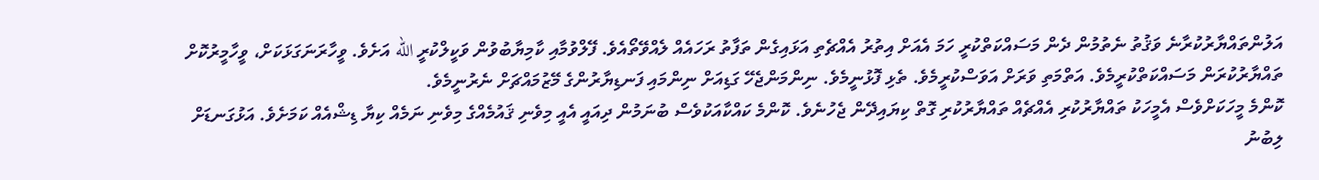އަލުންތައްޔާރުކުރާނެ ވަޤުތު ނެތުމުން ދެން މަސައްކަތްކުރީ ހަމަ އެއަށް އިތުރު އެއްޗެތި އަޅައިގެން ތަފާތު ރަހައެއް ލެއްވޭތޯއެވެ. ފޭލްވުމާއި ކާމިޔާބުވުން ވަކީލްކުރީ الله އަށެވެ. ވީހާރަނަގަޅަކަށް، ވީހާމީރުކޮށް ތައްޔާރުކުރަން މަސައްކަތްކުރީމެވެ. އަތްމަތި ވަރަށް އަވަސްކުރީމެވެ. ތެޅި ފޮޅުނީމެވެ. ނިންމަންޖެހޭ ގަޑިއަށް ނިންމައި ފަނޑިޔާރުންގެ މޭޒުމައްޗަށް ނެރުނީމެވެ.
ކޮންމެ މީހަކަށްވެސް އެމީހަކު ތައްޔާރުކުރި އެއްޗެއް ތައްޔާރުކުރި ގޮތް ކިޔައިދޭން ޖެހުނެވެ. ކޮންމެ ކައްކާއަކުވެސް ބުނަމުން ދިއައީ އެއީ މިވެނި ޤައުމެއްގެ މިވެނި ނަމެއް ކިޔާ ޑިޝްއެއް ކަމަށެވެ. އަޅުގަނޑަށް ލިބުނު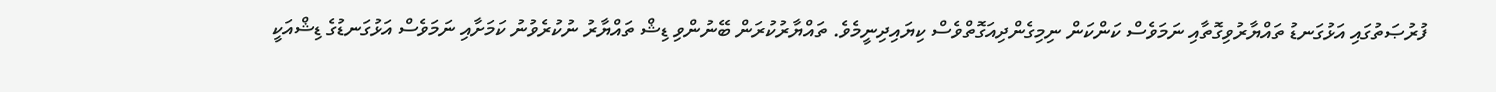ފުރުޞަތުގައި އަޅުގަނޑު ތައްޔާރުވިގޮތާއި ނަމަވެސް ކަންކަން ނިމިގެންދިއަގޮތްވެސް ކިޔައިދިނީމެވެ. ތައްޔާރުކުރަން ބޭނުންވި ޑިޝް ތައްޔާރު ނުކުރެވުނު ކަމަށާއި ނަމަވެސް އަޅުގަނޑުގެ ޑިޝްއަކީ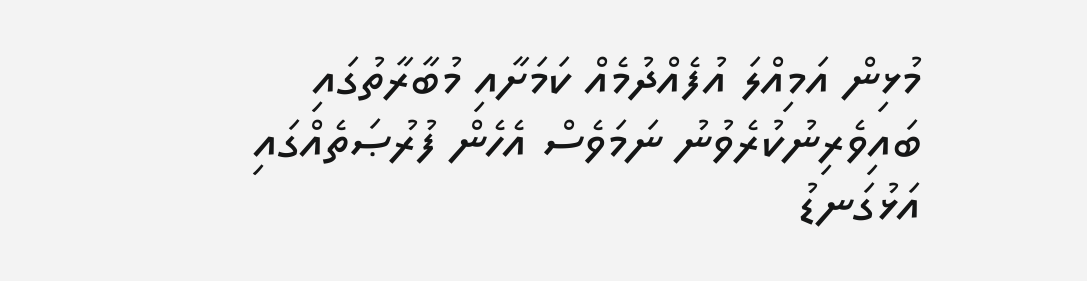މުޅިން އަމިއްލަ އުފެއްދުމެއް ކަމަށާއި މުބާރާތުގައި ބައިވެރިނުކުރެވުނު ނަމަވެސް އެހެން ފުރުޞަތެއްގައި އަޅުގަނޑު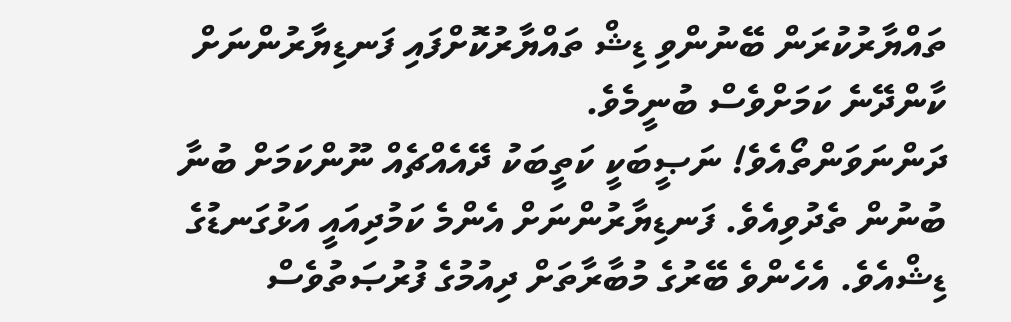ތައްޔާރުކުރަން ބޭނުންވި ޑިޝް ތައްޔާރުކޮށްފައި ފަނޑިޔާރުންނަށް ކާންދޭނެ ކަމަށްވެސް ބުނީމެވެ.
ދަންނަވަންތޯއެވެ! ނަޞީބަކީ ކަތީބަކު ދޭއެއްޗެއް ނޫންކަމަށް ބުނާ ބުނުން ތެދުވިއެވެ. ފަނޑިޔާރުންނަށް އެންމެ ކަމުދިއައީ އަޅުގަނޑުގެ ޑިޝްއެވެ. އެހެންވެ ބޭރުގެ މުބާރާތަށް ދިއުމުގެ ފުރުޞަތުވެސް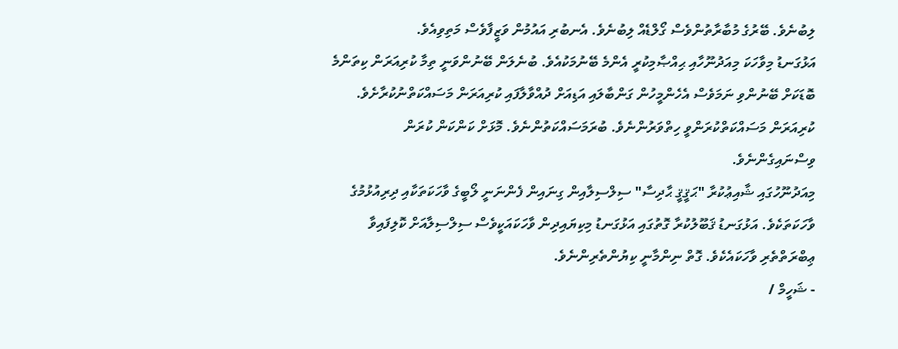ލިބުނެވެ. ބޭރުގެ މުބާރާތުންވެސް ގޯލްޑެއް ލިބުނެވެ. އެނބުރި އައުމުން ވަޒީފާވެސް މަތިވިއެވެ.
އަޅުގަނޑު މިވާހަކަ މިއަދުނޫހާއި ޙިއްޞާމިކުރީ އެންމެ ބޭނުމަކުއެވެ. ބުނެލަން ބޭނުންވަނީ ތިމާ ކުރިއަރަން ކިތަންމެ ބޮޑަކަށް ބޭނުންވި ނަމަވެސް އެހެންމީހުން ގަންބާލައި އަޑިއަށް ދުއްވާލާފައި ކުރިއަރަން މަސައްކަތްނުކުރާށެވެ. ކުރިއަރަން މަސައްކަތްކުރަންވީ ހިތްވަރުންނެވެ. ބުރަމަސައްކަތުންނެވެ. މޮޅަށް ކަންކަން ކުރަން ވިސްނައިގެންނެވެ.
މިއަދުނޫހުގައި ޝާއިޢުކުރާ "ޙަޤީޤީ ޙާދިސާ" ސިލްސިލާއިން ގިނައިން ފެންނަނީ ލޯބީގެ ވާހަކަތަކާއި ދިރިއުޅުމުގެ ވާހަކަތަކެވެ. އަޅުގަނޑު ޤަބޫލުކުރާ ގޮތުގައި އަޅުގަނޑު މިކިޔައިދިން ވާހަކައަކީވެސް ސިލްސިލާއަށް ކޮލިފައިވާ ޢިބްރަތްތެރި ވާހަކައެކެވެ. ގޮތް ނިންމާނީ ކިޔުންތެރިންނެވެ.
- ޝަހީމް /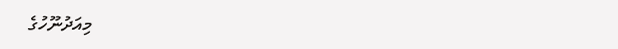މިއަދުނޫހުގެ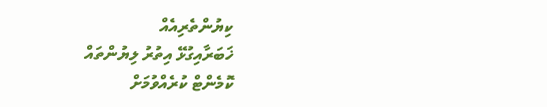ކިޔުންތެރިއެއް
ޚަބަރާއިގުޅޭ އިތުރު ލިޔުންތައް
ކޮމެންޓް ކުރެއްވުމަށް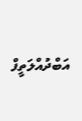އަބްދުއްލަތީފް